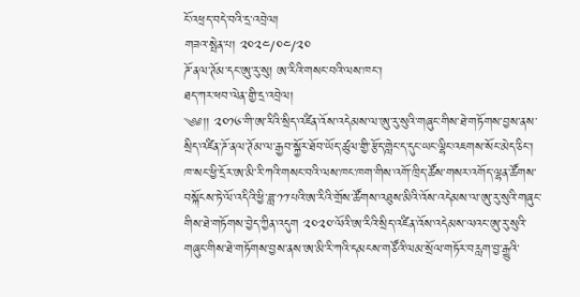ངོ་འཕྲད་བདེ་བའི་དྲ་འབྲེལ།
གཟའ་སྤེན་པ། ༢༠༢༤/༠༤/༢༠
ཌོ་ནལ་ཊོམ་དང་ཨུ་རུ་སུ། ཨ་རིའི་གསང་བའི་ལས་ཁང་།
ཐད་ཀར་ཕབ་ལེན་གྱི་དྲ་འབྲེལ།
༄༅།། ༢༠༡༦་གི་ཨ་རིའི་སྲིད་འཛིན་འོས་འདེམས་ལ་ཨུ་རུ་སུའི་གཞུང་གིས་ཐེ་གཏོགས་བྱས་ནས་སྲིད་འཛིན་ཌོ་ནལ་ཊོམ་ལ་རྒྱབ་སྐྱོར་ཐོབ་ཡོད་ཚུལ་གྱི་རྩོད་གླེང་ད་དུང་ཡང་ལྷིང་འཇགས་སོང་མེད་ཅིང་། ཁ་སང་ཕྱི་དྲོར་ཨ་མི་རི་ཀའི་གསང་བའི་ལས་ཁང་ཁག་གིས་འགོ་ཁྲིད་ཚོས་གསར་འགོད་ལྷན་ཚོགས་བསྐོངས་ཏེ་ལོ་འདིའི་ཕྱི་ཟླ་༡༡་པའི་ཨ་རིའི་གྲོས་ཚོགས་འཐུས་མིའི་འོས་འདེམས་ལ་ཨུ་རུ་སུའི་གཞུང་གིས་ཐེ་གཏོགས་བྱེད་ཀྱིན་འདུག ༢༠༢༠་ལོའི་ཨ་རིའི་སྲིད་འཛིན་འོས་འདེམས་ལའང་ཨུ་རུ་སུའི་གཞུང་གིས་ཐེ་གཏོགས་བྱས་ནས་ཨ་མི་རི་ཀའི་དམངས་གཙོའི་ལམ་སྲོལ་གཏོར་བརླག་བྱ་རྒྱུའི་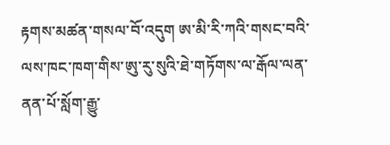རྟགས་མཚན་གསལ་བོ་འདུག ཨ་མི་རི་ཀའི་གསང་བའི་ལས་ཁང་ཁག་གིས་ཨུ་རུ་སུའི་ཐེ་གཏོགས་ལ་རྒོལ་ལན་ནན་པོ་སློག་རྒྱུ་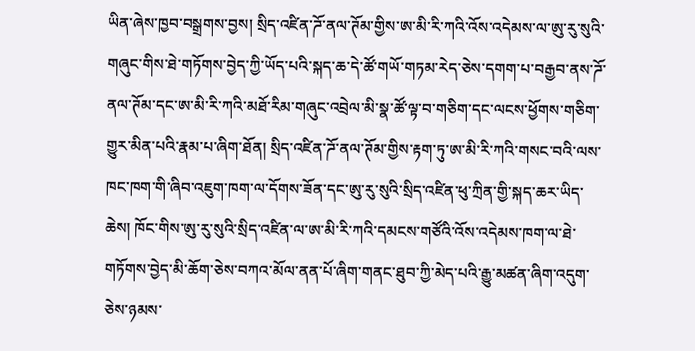ཡིན་ཞེས་ཁྱབ་བསྒྲགས་བྱས། སྲིད་འཛིན་ཌོ་ནལ་ཊོམ་གྱིས་ཨ་མི་རི་ཀའི་འོས་འདེམས་ལ་ཨུ་རུ་སུའི་གཞུང་གིས་ཐེ་གཏོགས་བྱེད་ཀྱི་ཡོད་པའི་སྐད་ཆ་དེ་ཚོ་གཡོ་གཏམ་རེད་ཅེས་དགག་པ་བརྒྱབ་ནས་ཌོ་ནལ་ཊོམ་དང་ཨ་མི་རི་ཀའི་མཐོ་རིམ་གཞུང་འབྲེལ་མི་སྣ་ཚོ་ལྟ་བ་གཅིག་དང་ལངས་ཕྱོགས་གཅིག་གྱུར་མིན་པའི་རྣམ་པ་ཞིག་ཐོན། སྲིད་འཛིན་ཌོ་ནལ་ཊོམ་གྱིས་རྟག་ཏུ་ཨ་མི་རི་ཀའི་གསང་བའི་ལས་ཁང་ཁག་གི་ཞིབ་འཇུག་ཁག་ལ་དོགས་ཟོན་དང་ཨུ་རུ་སུའི་སྲིད་འཛིན་ཕུ་ཀྲིན་གྱི་སྐད་ཆར་ཡིད་ཆེས། ཁོང་གིས་ཨུ་རུ་སུའི་སྲིད་འཛིན་ལ་ཨ་མི་རི་ཀའི་དམངས་གཙོའི་འོས་འདེམས་ཁག་ལ་ཐེ་གཏོགས་བྱེད་མི་ཆོག་ཅེས་བཀའ་མོལ་ནན་པོ་ཞིག་གནང་ཐུབ་ཀྱི་མེད་པའི་རྒྱུ་མཚན་ཞིག་འདུག་ཅེས་ཉམས་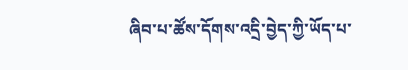ཞིབ་པ་ཚོས་དོགས་འདྲི་བྱེད་ཀྱི་ཡོད་པ་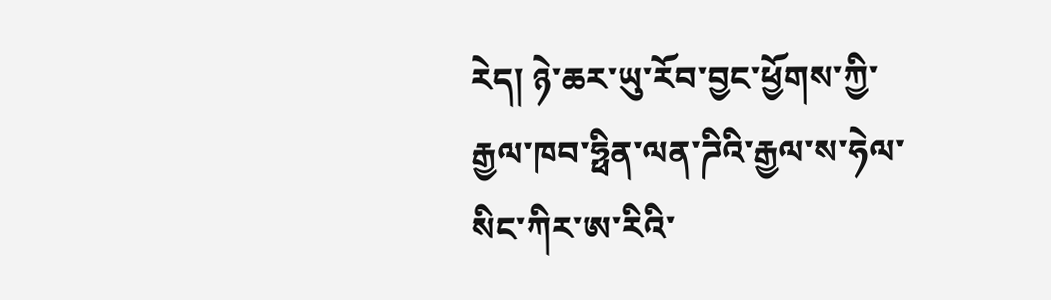རེད། ཉེ་ཆར་ཡུ་རོབ་བྱང་ཕྱོགས་ཀྱི་རྒྱལ་ཁབ་ཧྥིན་ལན་ཌིའི་རྒྱལ་ས་ཧེལ་སིང་ཀིར་ཨ་རིའི་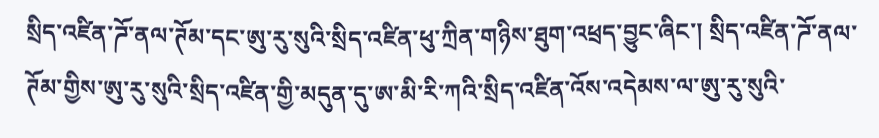སྲིད་འཛིན་ཌོ་ནལ་ཊོམ་དང་ཨུ་རུ་སུའི་སྲིད་འཛིན་ཕུ་ཀྲིན་གཉིས་ཐུག་འཕྲད་བྱུང་ཞིང་། སྲིད་འཛིན་ཌོ་ནལ་ཊོམ་གྱིས་ཨུ་རུ་སུའི་སྲིད་འཛིན་གྱི་མདུན་དུ་ཨ་མི་རི་ཀའི་སྲིད་འཛིན་འོས་འདེམས་ལ་ཨུ་རུ་སུའི་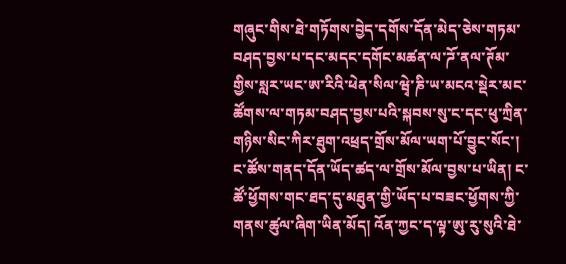གཞུང་གིས་ཐེ་གཏོགས་བྱེད་དགོས་དོན་མེད་ཅེས་གཏམ་བཤད་བྱས་པ་དང་མདང་དགོང་མཚན་ལ་ཌོ་ནལ་ཊོམ་གྱིས་སླར་ཡང་ཨ་རིའི་ཕེན་སིལ་ཝྭེ་ཎི་ཡ་མངའ་སྡེར་མང་ཚོགས་ལ་གཏམ་བཤད་བྱས་པའི་སྐབས་སུ་ང་དང་ཕུ་ཀྲིན་གཉིས་སིང་ཀིར་ཐུག་འཕྲད་གྲོས་མོལ་ཡག་པོ་བྱུང་སོང་། ང་ཚོས་གནད་དོན་ཡོད་ཚད་ལ་གྲོས་མོལ་བྱས་པ་ཡིན། ང་ཚོ་ཕྱོགས་གང་ཐད་དུ་མཐུན་གྱི་ཡོད་པ་བཟང་ཕྱོགས་ཀྱི་གནས་ཚུལ་ཞིག་ཡིན་མོད། འོན་ཀྱང་ད་ལྟ་ཨུ་རུ་སུའི་ཐེ་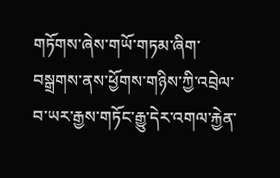གཏོགས་ཞེས་གཡོ་གཏམ་ཞིག་བསྒྲགས་ནས་ཕྱོགས་གཉིས་ཀྱི་འབྲེལ་བ་ཡར་རྒྱས་གཏོང་རྒྱུ་དེར་འགལ་རྐྱེན་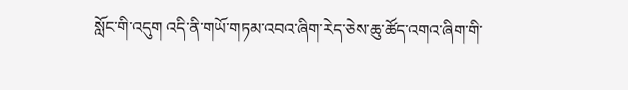སློང་གི་འདུག འདི་ནི་གཡོ་གཏམ་འབའ་ཞིག་རེད་ཅེས་ཆུ་ཚོད་འགའ་ཞིག་གི་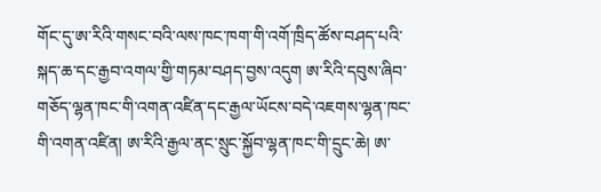གོང་དུ་ཨ་རིའི་གསང་བའི་ལས་ཁང་ཁག་གི་འགོ་ཁྲིད་ཚོས་བཤད་པའི་སྐད་ཆ་དང་རྒྱབ་འགལ་གྱི་གཏམ་བཤད་བྱས་འདུག ཨ་རིའི་དབུས་ཞིབ་གཅོད་ལྷན་ཁང་གི་འགན་འཛིན་དང་རྒྱལ་ཡོངས་བདེ་འཇགས་ལྷན་ཁང་གི་འགན་འཛིན། ཨ་རིའི་རྒྱལ་ནང་སྲུང་སྐྱོབ་ལྷན་ཁང་གི་དྲུང་ཆེ། ཨ་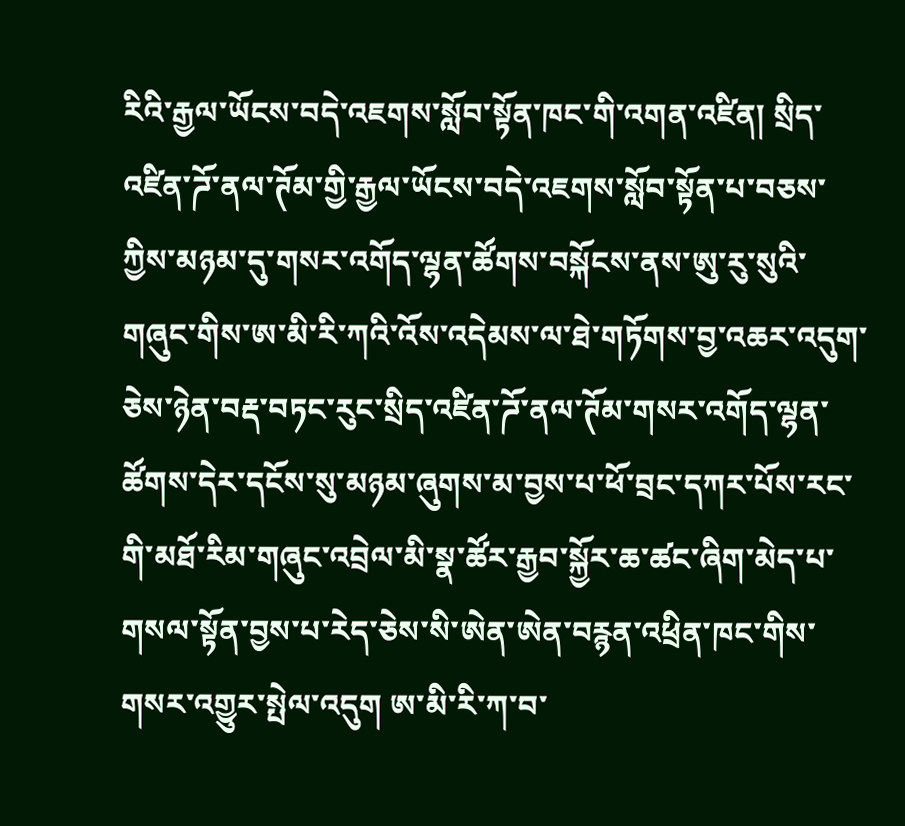རིའི་རྒྱལ་ཡོངས་བདེ་འཇགས་སློབ་སྟོན་ཁང་གི་འགན་འཛིན། སྲིད་འཛིན་ཌོ་ནལ་ཊོམ་གྱི་རྒྱལ་ཡོངས་བདེ་འཇགས་སློབ་སྟོན་པ་བཅས་ཀྱིས་མཉམ་དུ་གསར་འགོད་ལྷན་ཚོགས་བསྐོངས་ནས་ཨུ་རུ་སུའི་གཞུང་གིས་ཨ་མི་རི་ཀའི་འོས་འདེམས་ལ་ཐེ་གཏོགས་བྱ་འཆར་འདུག་ཅེས་ཉེན་བརྡ་བཏང་རུང་སྲིད་འཛིན་ཌོ་ནལ་ཊོམ་གསར་འགོད་ལྷན་ཚོགས་དེར་དངོས་སུ་མཉམ་ཞུགས་མ་བྱས་པ་ཕོ་བྲང་དཀར་པོས་རང་གི་མཐོ་རིམ་གཞུང་འབྲེལ་མི་སྣ་ཚོར་རྒྱབ་སྐྱོར་ཆ་ཚང་ཞིག་མེད་པ་གསལ་སྟོན་བྱས་པ་རེད་ཅེས་སི་ཨེན་ཨེན་བརྙན་འཕྲིན་ཁང་གིས་གསར་འགྱུར་སྤེལ་འདུག ཨ་མི་རི་ཀ་བ་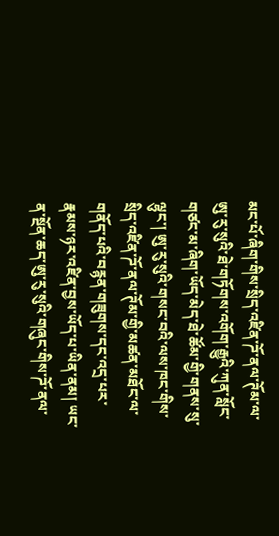མང་པོ་ཞིག་གིས་སྲིད་འཛིན་ཌོ་ནལ་ཊོམ་ལ་ཨུ་རུ་སུའི་ཐེ་གཏོགས་འགོག་རྒྱུའི་ཀུན་སློང་གཙང་མ་ཞིག་ཡོད་མེད་ཐེ་ཚོམ་གྱི་གནས་སུ་ལྷུང་། ཨུ་རུ་སུའི་གསང་བའི་ལས་ཁང་གིས་སྲིད་འཛིན་ཌོ་ནལ་ཊོམ་གྱི་མཚན་མཐོང་ལ་གནོད་པའི་བརྙན་གཟུགས་དང་འདྲ་པར་རྣམས་ཉར་འཛིན་བྱས་ཡོད་པ་ཡིན་ནམ། ཡང་ན་སྔོན་ཆད་ཨུ་རུ་སུའི་གཞུང་གིས་ཌོ་ནལ་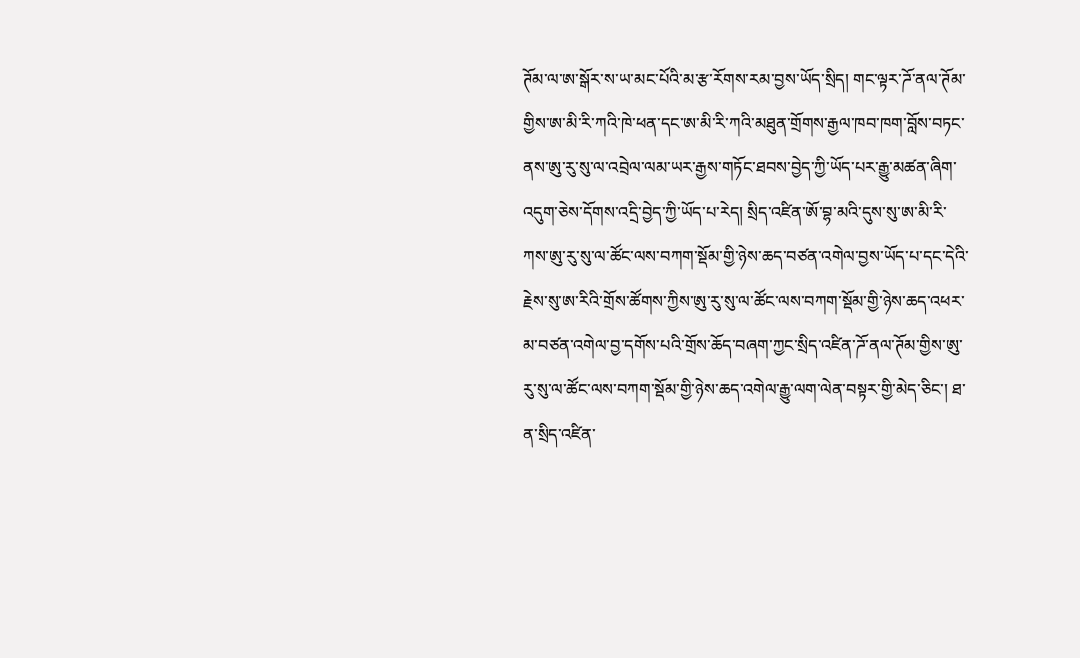ཊོམ་ལ་ཨ་སྒོར་ས་ཡ་མང་པོའི་མ་རྩ་རོགས་རམ་བྱས་ཡོད་སྲིད། གང་ལྟར་ཌོ་ནལ་ཊོམ་གྱིས་ཨ་མི་རི་ཀའི་ཁེ་ཕན་དང་ཨ་མི་རི་ཀའི་མཐུན་གྲོགས་རྒྱལ་ཁབ་ཁག་བློས་བཏང་ནས་ཨུ་རུ་སུ་ལ་འབྲེལ་ལམ་ཡར་རྒྱས་གཏོང་ཐབས་བྱེད་ཀྱི་ཡོད་པར་རྒྱུ་མཚན་ཞིག་འདུག་ཅེས་དོགས་འདྲི་བྱེད་ཀྱི་ཡོད་པ་རེད། སྲིད་འཛིན་ཨོ་བྷ་མའི་དུས་སུ་ཨ་མི་རི་ཀས་ཨུ་རུ་སུ་ལ་ཚོང་ལས་བཀག་སྡོམ་གྱི་ཉེས་ཆད་བཙན་འགེལ་བྱས་ཡོད་པ་དང་དེའི་རྗེས་སུ་ཨ་རིའི་གྲོས་ཚོགས་ཀྱིས་ཨུ་རུ་སུ་ལ་ཚོང་ལས་བཀག་སྡོམ་གྱི་ཉེས་ཆད་འཕར་མ་བཙན་འགེལ་བྱ་དགོས་པའི་གྲོས་ཆོད་བཞག་ཀྱང་སྲིད་འཛིན་ཌོ་ནལ་ཊོམ་གྱིས་ཨུ་རུ་སུ་ལ་ཚོང་ལས་བཀག་སྡོམ་གྱི་ཉེས་ཆད་འགེལ་རྒྱུ་ལག་ལེན་བསྟར་གྱི་མེད་ཅིང་། ཐ་ན་སྲིད་འཛིན་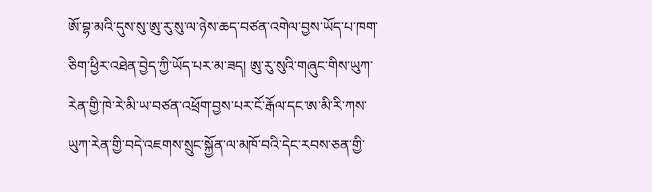ཨོ་བྷ་མའི་དུས་སུ་ཨུ་རུ་སུ་ལ་ཉེས་ཆད་བཙན་འགེལ་བྱས་ཡོད་པ་ཁག་ཅིག་ཕྱིར་འཐེན་བྱེད་ཀྱི་ཡོད་པར་མ་ཟད། ཨུ་རུ་སུའི་གཞུང་གིས་ཡུཀ་རེན་གྱི་ཁེ་རེ་མི་ཡ་བཙན་འཕྲོག་བྱས་པར་ངོ་རྒོལ་དང་ཨ་མི་རི་ཀས་ཡུཀ་རེན་གྱི་བདེ་འཇགས་སྲུང་སྐྱོན་ལ་མཁོ་བའི་དེང་རབས་ཅན་གྱི་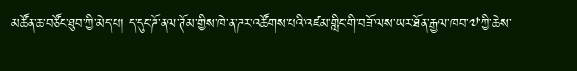མཚོན་ཆ་བཙོང་ཐུབ་ཀྱི་མེད་པ། ད་དུང་ཌོ་ནལ་ཊོམ་གྱིས་ཁེ་ན་ཌར་འཚོགས་པའི་འཛམ་གླིང་གི་བཟོ་ལས་ཡར་ཐོན་རྒྱལ་ཁབ་༧་ཀྱི་ཆེས་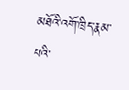མཐོའི་འགོ་ཁྲིད་རྣམ་པའི་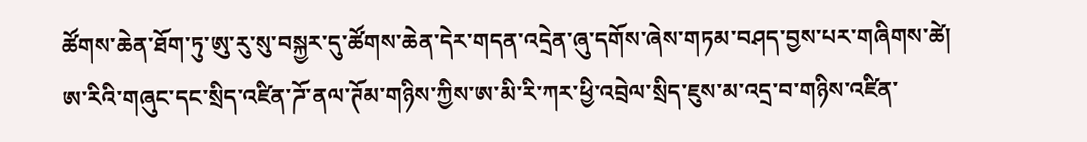ཚོགས་ཆེན་ཐོག་ཏུ་ཨུ་རུ་སུ་བསྐྱར་དུ་ཚོགས་ཆེན་དེར་གདན་འདྲེན་ཞུ་དགོས་ཞེས་གཏམ་བཤད་བྱས་པར་གཞིགས་ཚེ། ཨ་རིའི་གཞུང་དང་སྲིད་འཛིན་ཌོ་ནལ་ཊོམ་གཉིས་ཀྱིས་ཨ་མི་རི་ཀར་ཕྱི་འབྲེལ་སྲིད་ཇུས་མ་འདྲ་བ་གཉིས་འཛིན་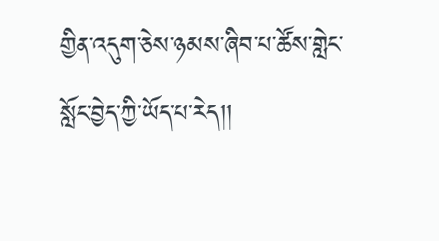གྱིན་འདུག་ཅེས་ཉམས་ཞིབ་པ་ཚོས་གླེང་སློང་བྱེད་ཀྱི་ཡོད་པ་རེད།།